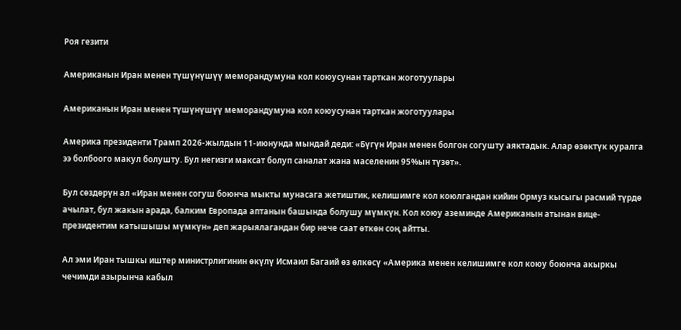Роя гезити

Американын Иран менен түшүнүшүү меморандумуна кол коюусунан тарткан жоготуулары

Американын Иран менен түшүнүшүү меморандумуна кол коюусунан тарткан жоготуулары

Америка президенти Трамп 2026-жылдын 11-июнунда мындай деди: «Бүгүн Иран менен болгон согушту аяктадык. Алар өзөктүк куралга ээ болбоого макул болушту. Бул негизги максат болуп саналат жана маселенин 95%ын түзөт».

Бул сөздөрүн ал «Иран менен согуш боюнча мыкты мунасага жетиштик, келишимге кол коюлгандан кийин Ормуз кысыгы расмий түрдө ачылат, бул жакын арада, балким Европада аптанын башында болушу мүмкүн. Кол коюу аземинде Американын атынан вице-президентим катышышы мүмкүн» деп жарыялагандан бир нече саат өткөн соң айтты.

Ал эми Иран тышкы иштер министрлигинин өкүлү Исмаил Багаий өз өлкөсү «Америка менен келишимге кол коюу боюнча акыркы чечимди азырынча кабыл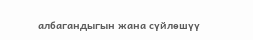албагандыгын жана сүйлөшүү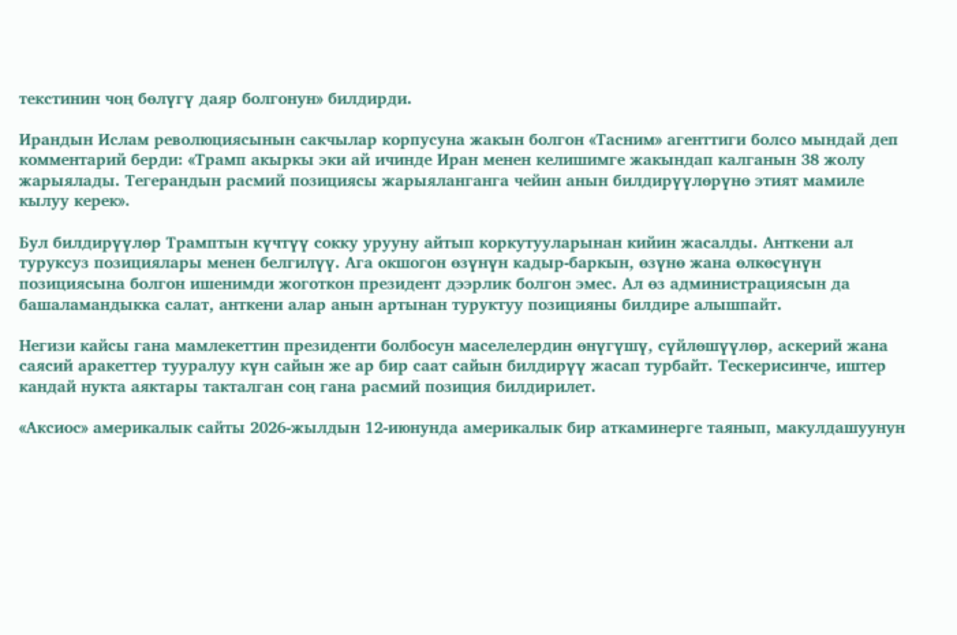текстинин чоң бөлүгү даяр болгонун» билдирди.

Ирандын Ислам революциясынын сакчылар корпусуна жакын болгон «Тасним» агенттиги болсо мындай деп комментарий берди: «Трамп акыркы эки ай ичинде Иран менен келишимге жакындап калганын 38 жолу жарыялады. Тегерандын расмий позициясы жарыяланганга чейин анын билдирүүлөрүнө этият мамиле кылуу керек».

Бул билдирүүлөр Трамптын күчтүү сокку урууну айтып коркутууларынан кийин жасалды. Анткени ал туруксуз позициялары менен белгилүү. Ага окшогон өзүнүн кадыр-баркын, өзүнө жана өлкөсүнүн позициясына болгон ишенимди жоготкон президент дээрлик болгон эмес. Ал өз администрациясын да башаламандыкка салат, анткени алар анын артынан туруктуу позицияны билдире алышпайт.

Негизи кайсы гана мамлекеттин президенти болбосун маселелердин өнүгүшү, сүйлөшүүлөр, аскерий жана саясий аракеттер тууралуу күн сайын же ар бир саат сайын билдирүү жасап турбайт. Тескерисинче, иштер кандай нукта аяктары такталган соң гана расмий позиция билдирилет.

«Аксиос» америкалык сайты 2026-жылдын 12-июнунда америкалык бир аткаминерге таянып, макулдашуунун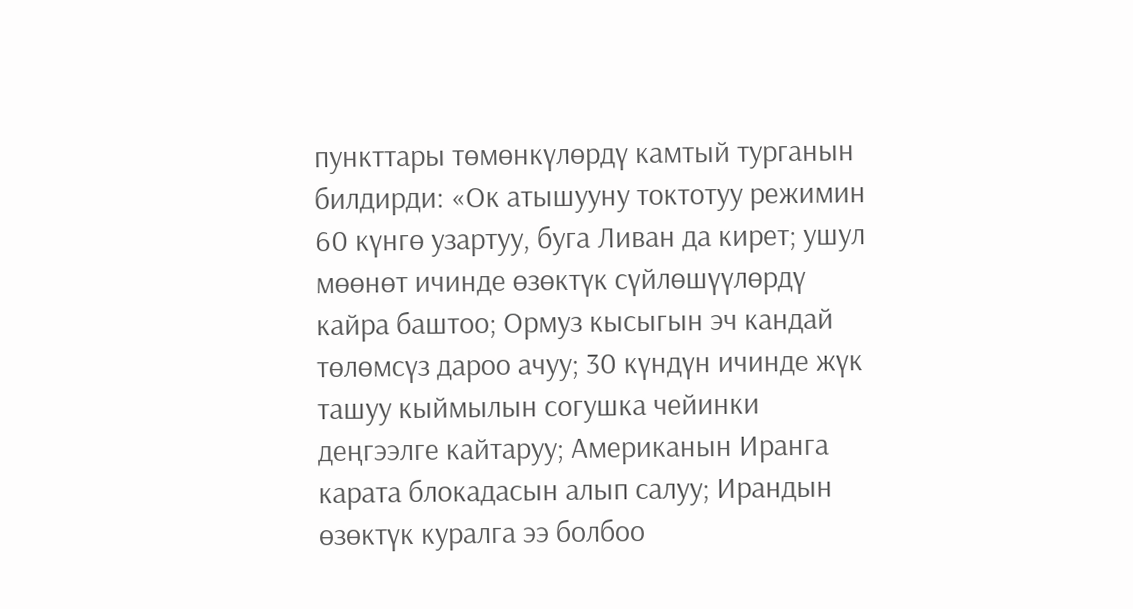пункттары төмөнкүлөрдү камтый турганын билдирди: «Ок атышууну токтотуу режимин 60 күнгө узартуу, буга Ливан да кирет; ушул мөөнөт ичинде өзөктүк сүйлөшүүлөрдү кайра баштоо; Ормуз кысыгын эч кандай төлөмсүз дароо ачуу; 30 күндүн ичинде жүк ташуу кыймылын согушка чейинки деңгээлге кайтаруу; Американын Иранга карата блокадасын алып салуу; Ирандын өзөктүк куралга ээ болбоо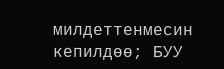милдеттенмесин кепилдөө; БУУ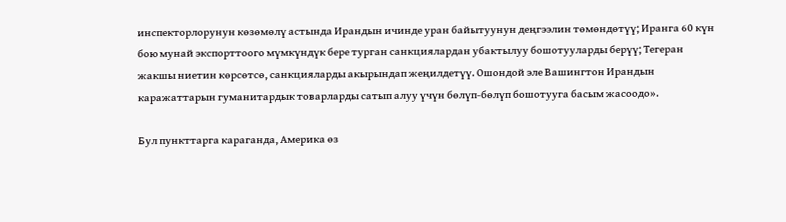инспекторлорунун көзөмөлү астында Ирандын ичинде уран байытуунун деңгээлин төмөндөтүү; Иранга 60 күн бою мунай экспорттоого мүмкүндүк бере турган санкциялардан убактылуу бошотууларды берүү; Тегеран жакшы ниетин көрсөтсө, санкцияларды акырындап жеңилдетүү. Ошондой эле Вашингтон Ирандын каражаттарын гуманитардык товарларды сатып алуу үчүн бөлүп-бөлүп бошотууга басым жасоодо».

Бул пункттарга караганда, Америка өз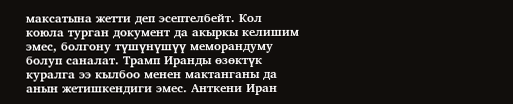максатына жетти деп эсептелбейт. Кол коюла турган документ да акыркы келишим эмес, болгону түшүнүшүү меморандуму болуп саналат. Трамп Иранды өзөктүк куралга ээ кылбоо менен мактанганы да анын жетишкендиги эмес. Анткени Иран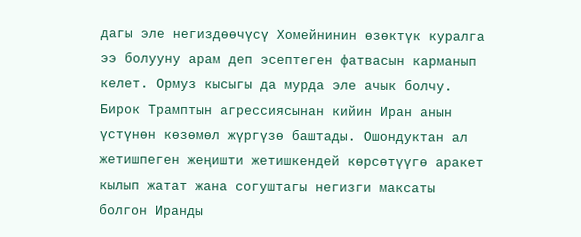дагы эле негиздөөчүсү Хомейнинин өзөктүк куралга ээ болууну арам деп эсептеген фатвасын карманып келет. Ормуз кысыгы да мурда эле ачык болчу. Бирок Трамптын агрессиясынан кийин Иран анын үстүнөн көзөмөл жүргүзө баштады. Ошондуктан ал жетишпеген жеңишти жетишкендей көрсөтүүгө аракет кылып жатат жана согуштагы негизги максаты болгон Иранды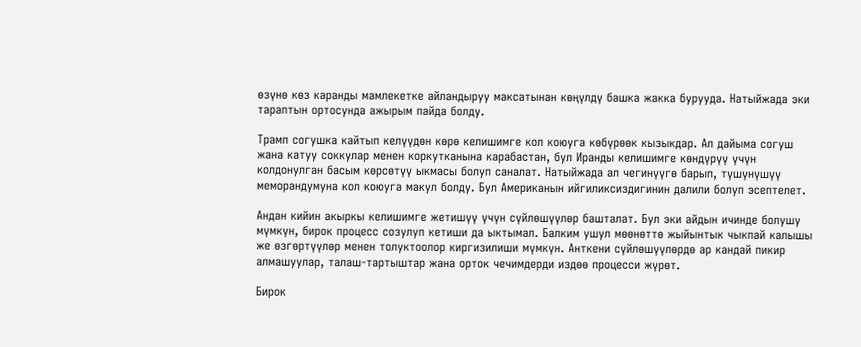өзүнө көз каранды мамлекетке айландыруу максатынан көңүлдү башка жакка бурууда. Натыйжада эки тараптын ортосунда ажырым пайда болду.

Трамп согушка кайтып келүүдөн көрө келишимге кол коюуга көбүрөөк кызыкдар. Ал дайыма согуш жана катуу соккулар менен коркутканына карабастан, бул Иранды келишимге көндүрүү үчүн колдонулган басым көрсөтүү ыкмасы болуп саналат. Натыйжада ал чегинүүгө барып, түшүнүшүү меморандумуна кол коюуга макул болду. Бул Американын ийгиликсиздигинин далили болуп эсептелет.

Андан кийин акыркы келишимге жетишүү үчүн сүйлөшүүлөр башталат. Бул эки айдын ичинде болушу мүмкүн, бирок процесс созулуп кетиши да ыктымал. Балким ушул мөөнөттө жыйынтык чыкпай калышы же өзгөртүүлөр менен толуктоолор киргизилиши мүмкүн. Анткени сүйлөшүүлөрдө ар кандай пикир алмашуулар, талаш-тартыштар жана орток чечимдерди издөө процесси жүрөт.

Бирок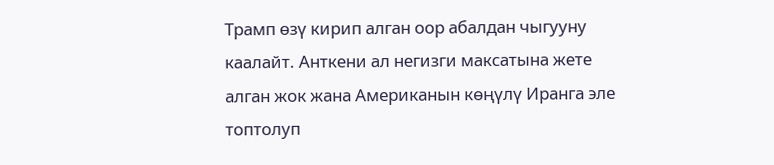Трамп өзү кирип алган оор абалдан чыгууну каалайт. Анткени ал негизги максатына жете алган жок жана Американын көңүлү Иранга эле топтолуп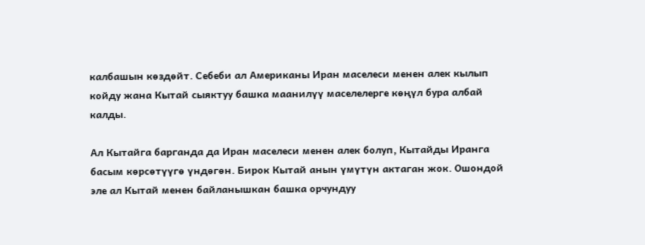калбашын көздөйт. Себеби ал Американы Иран маселеси менен алек кылып койду жана Кытай сыяктуу башка маанилүү маселелерге көңүл бура албай калды.

Ал Кытайга барганда да Иран маселеси менен алек болуп, Кытайды Иранга басым көрсөтүүгө үндөгөн. Бирок Кытай анын үмүтүн актаган жок. Ошондой эле ал Кытай менен байланышкан башка орчундуу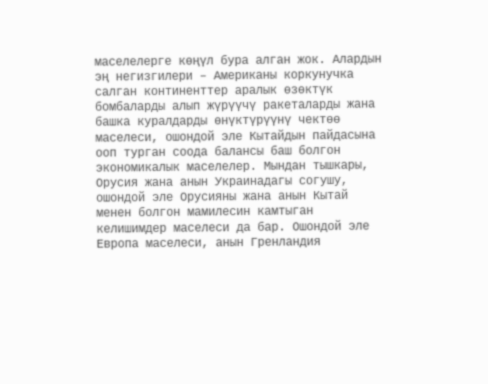маселелерге көңүл бура алган жок. Алардын эң негизгилери – Американы коркунучка салган континенттер аралык өзөктүк бомбаларды алып жүрүүчү ракеталарды жана башка куралдарды өнүктүрүүнү чектөө маселеси, ошондой эле Кытайдын пайдасына ооп турган соода балансы баш болгон экономикалык маселелер. Мындан тышкары, Орусия жана анын Украинадагы согушу, ошондой эле Орусияны жана анын Кытай менен болгон мамилесин камтыган келишимдер маселеси да бар. Ошондой эле Европа маселеси, анын Гренландия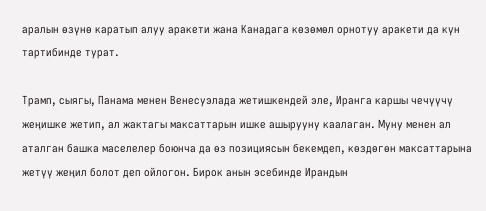аралын өзүнө каратып алуу аракети жана Канадага көзөмөл орнотуу аракети да күн тартибинде турат.

Трамп, сыягы, Панама менен Венесуэлада жетишкендей эле, Иранга каршы чечүүчү жеңишке жетип, ал жактагы максаттарын ишке ашырууну каалаган. Муну менен ал аталган башка маселелер боюнча да өз позициясын бекемдеп, көздөгөн максаттарына жетүү жеңил болот деп ойлогон. Бирок анын эсебинде Ирандын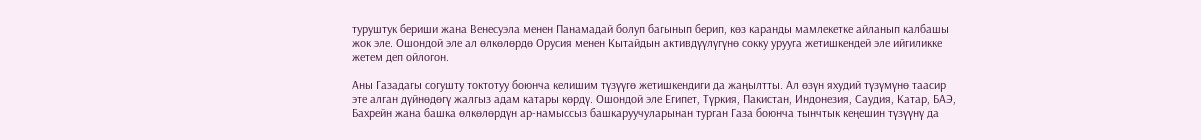туруштук бериши жана Венесуэла менен Панамадай болуп багынып берип, көз каранды мамлекетке айланып калбашы жок эле. Ошондой эле ал өлкөлөрдө Орусия менен Кытайдын активдүүлүгүнө сокку урууга жетишкендей эле ийгиликке жетем деп ойлогон.

Аны Газадагы согушту токтотуу боюнча келишим түзүүгө жетишкендиги да жаңылтты. Ал өзүн яхудий түзүмүнө таасир эте алган дүйнөдөгү жалгыз адам катары көрдү. Ошондой эле Египет, Түркия, Пакистан, Индонезия, Саудия, Катар, БАЭ, Бахрейн жана башка өлкөлөрдүн ар-намыссыз башкаруучуларынан турган Газа боюнча тынчтык кеңешин түзүүнү да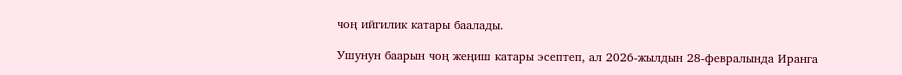чоң ийгилик катары баалады.

Ушунун баарын чоң жеңиш катары эсептеп, ал 2026-жылдын 28-февралында Иранга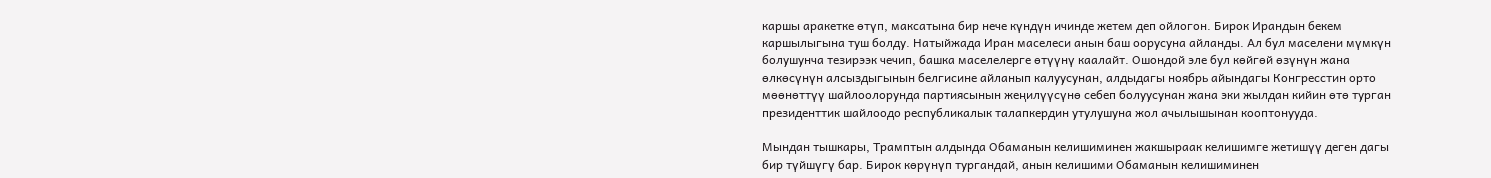каршы аракетке өтүп, максатына бир нече күндүн ичинде жетем деп ойлогон. Бирок Ирандын бекем каршылыгына туш болду. Натыйжада Иран маселеси анын баш оорусуна айланды. Ал бул маселени мүмкүн болушунча тезирээк чечип, башка маселелерге өтүүнү каалайт. Ошондой эле бул көйгөй өзүнүн жана өлкөсүнүн алсыздыгынын белгисине айланып калуусунан, алдыдагы ноябрь айындагы Конгресстин орто мөөнөттүү шайлоолорунда партиясынын жеңилүүсүнө себеп болуусунан жана эки жылдан кийин өтө турган президенттик шайлоодо республикалык талапкердин утулушуна жол ачылышынан кооптонууда.

Мындан тышкары, Трамптын алдында Обаманын келишиминен жакшыраак келишимге жетишүү деген дагы бир түйшүгү бар. Бирок көрүнүп тургандай, анын келишими Обаманын келишиминен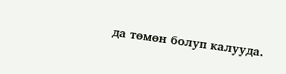да төмөн болуп калууда.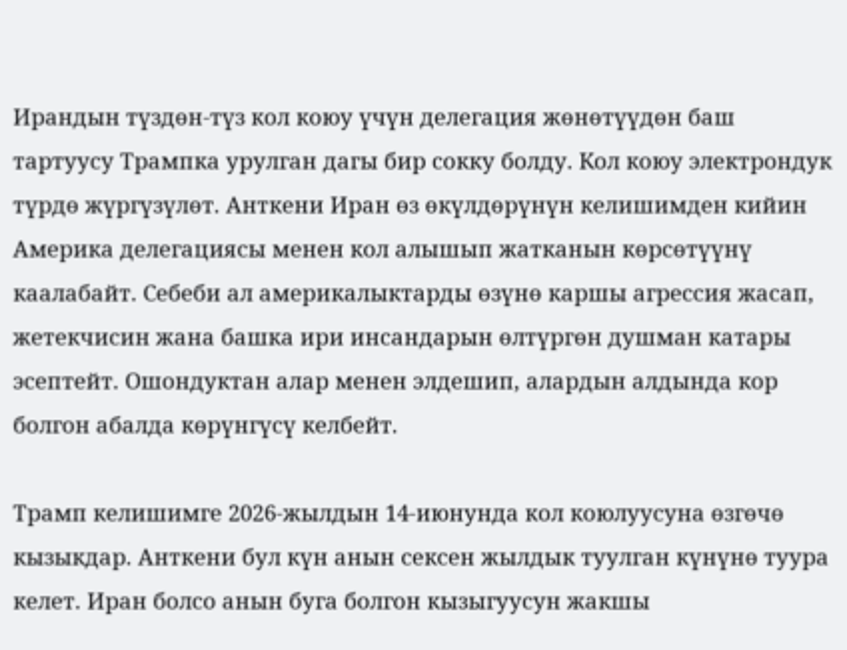Ирандын түздөн-түз кол коюу үчүн делегация жөнөтүүдөн баш тартуусу Трампка урулган дагы бир сокку болду. Кол коюу электрондук түрдө жүргүзүлөт. Анткени Иран өз өкүлдөрүнүн келишимден кийин Америка делегациясы менен кол алышып жатканын көрсөтүүнү каалабайт. Себеби ал америкалыктарды өзүнө каршы агрессия жасап, жетекчисин жана башка ири инсандарын өлтүргөн душман катары эсептейт. Ошондуктан алар менен элдешип, алардын алдында кор болгон абалда көрүнгүсү келбейт.

Трамп келишимге 2026-жылдын 14-июнунда кол коюлуусуна өзгөчө кызыкдар. Анткени бул күн анын сексен жылдык туулган күнүнө туура келет. Иран болсо анын буга болгон кызыгуусун жакшы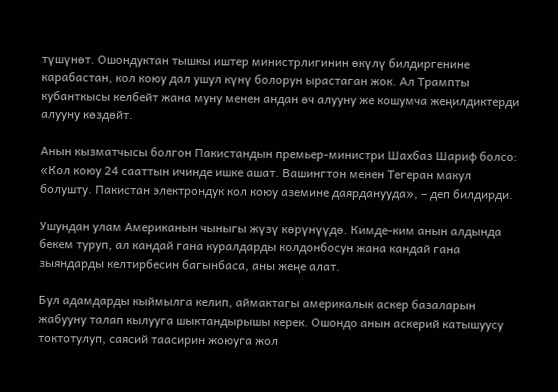түшүнөт. Ошондуктан тышкы иштер министрлигинин өкүлү билдиргенине карабастан, кол коюу дал ушул күнү болорун ырастаган жок. Ал Трампты кубанткысы келбейт жана муну менен андан өч алууну же кошумча жеңилдиктерди алууну көздөйт.

Анын кызматчысы болгон Пакистандын премьер-министри Шахбаз Шариф болсо: «Кол коюу 24 сааттын ичинде ишке ашат. Вашингтон менен Тегеран макул болушту. Пакистан электрондук кол коюу аземине даярданууда», – деп билдирди.

Ушундан улам Американын чыныгы жүзү көрүнүүдө. Кимде-ким анын алдында бекем туруп, ал кандай гана куралдарды колдонбосун жана кандай гана зыяндарды келтирбесин багынбаса, аны жеңе алат.

Бул адамдарды кыймылга келип, аймактагы америкалык аскер базаларын жабууну талап кылууга шыктандырышы керек. Ошондо анын аскерий катышуусу токтотулуп, саясий таасирин жоюуга жол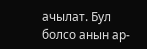ачылат. Бул болсо анын ар-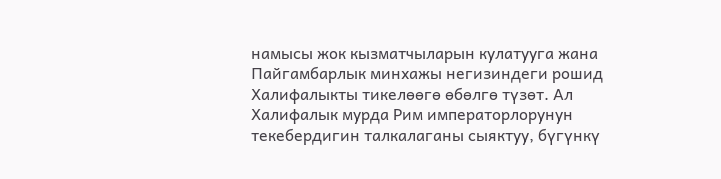намысы жок кызматчыларын кулатууга жана Пайгамбарлык минхажы негизиндеги рошид Халифалыкты тикелөөгө өбөлгө түзөт. Ал Халифалык мурда Рим императорлорунун текебердигин талкалаганы сыяктуу, бүгүнкү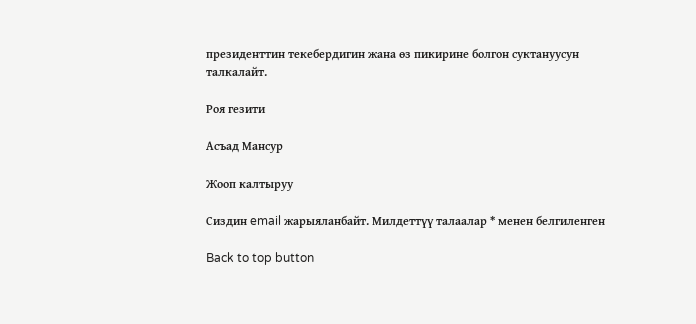президенттин текебердигин жана өз пикирине болгон суктануусун талкалайт.

Роя гезити

Асъад Мансур

Жооп калтыруу

Сиздин email жарыяланбайт. Милдеттүү талаалар * менен белгиленген

Back to top button